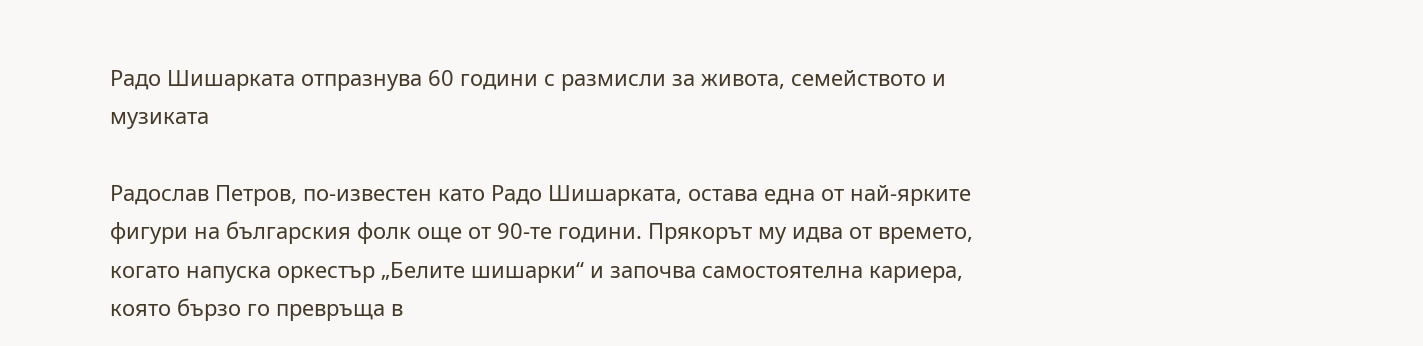Радо Шишарката отпразнува 60 години с размисли за живота, семейството и музиката

Радослав Петров, по-известен като Радо Шишарката, остава една от най-ярките фигури на българския фолк още от 90-те години. Прякорът му идва от времето, когато напуска оркестър „Белите шишарки“ и започва самостоятелна кариера, която бързо го превръща в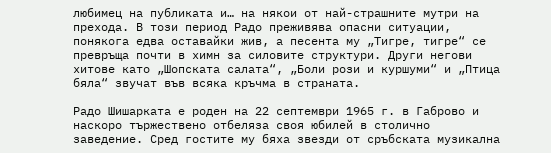любимец на публиката и… на някои от най-страшните мутри на прехода. В този период Радо преживява опасни ситуации, понякога едва оставайки жив, а песента му „Тигре, тигре“ се превръща почти в химн за силовите структури. Други негови хитове като „Шопската салата“, „Боли рози и куршуми“ и „Птица бяла“ звучат във всяка кръчма в страната.

Радо Шишарката е роден на 22 септември 1965 г. в Габрово и наскоро тържествено отбеляза своя юбилей в столично заведение. Сред гостите му бяха звезди от сръбската музикална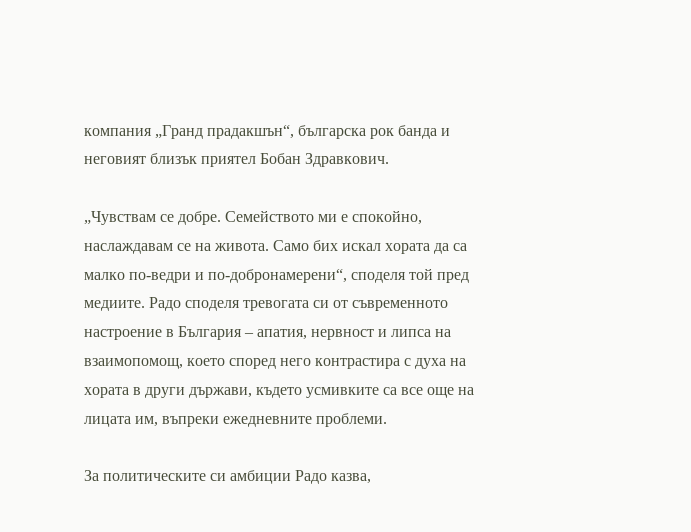компания „Гранд прадакшън“, българска рок банда и неговият близък приятел Бобан Здравкович.

„Чувствам се добре. Семейството ми е спокойно, наслаждавам се на живота. Само бих искал хората да са малко по-ведри и по-добронамерени“, споделя той пред медиите. Радо споделя тревогата си от съвременното настроение в България – апатия, нервност и липса на взаимопомощ, което според него контрастира с духа на хората в други държави, където усмивките са все още на лицата им, въпреки ежедневните проблеми.

За политическите си амбиции Радо казва,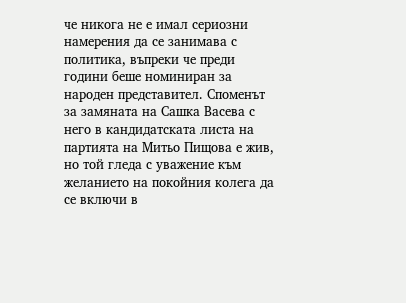че никога не е имал сериозни намерения да се занимава с политика, въпреки че преди години беше номиниран за народен представител. Споменът за замяната на Сашка Васева с него в кандидатската листа на партията на Митьо Пищова е жив, но той гледа с уважение към желанието на покойния колега да се включи в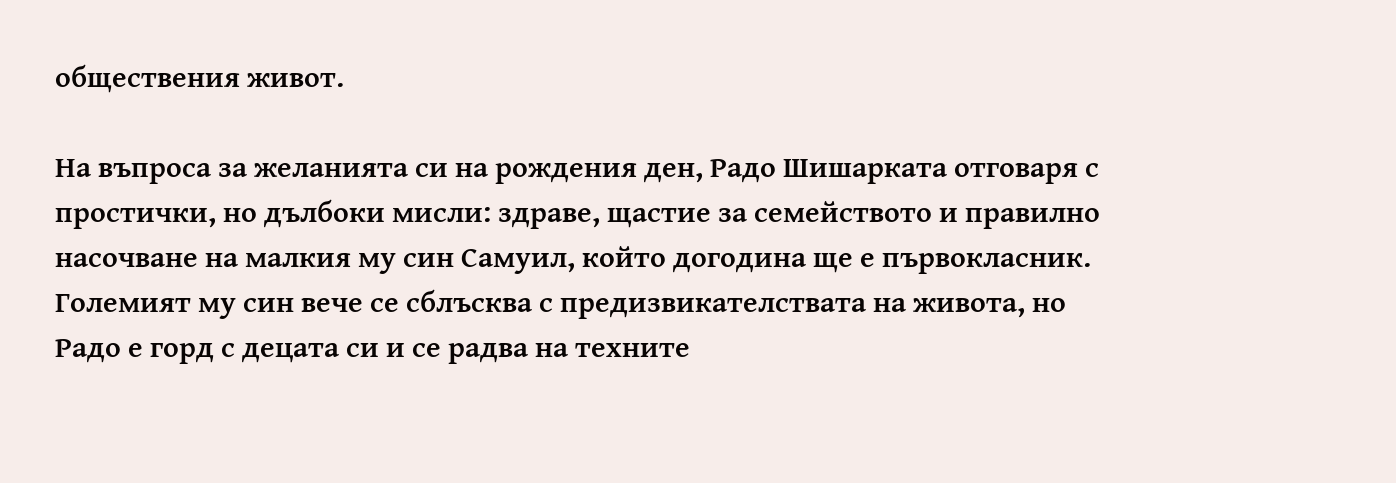обществения живот.

На въпроса за желанията си на рождения ден, Радо Шишарката отговаря с простички, но дълбоки мисли: здраве, щастие за семейството и правилно насочване на малкия му син Самуил, който догодина ще е първокласник. Големият му син вече се сблъсква с предизвикателствата на живота, но Радо е горд с децата си и се радва на техните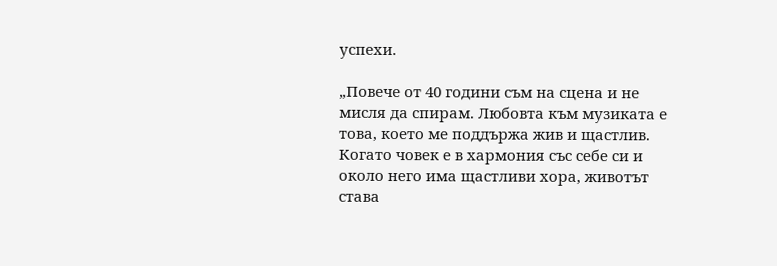успехи.

„Повече от 40 години съм на сцена и не мисля да спирам. Любовта към музиката е това, което ме поддържа жив и щастлив. Когато човек е в хармония със себе си и около него има щастливи хора, животът става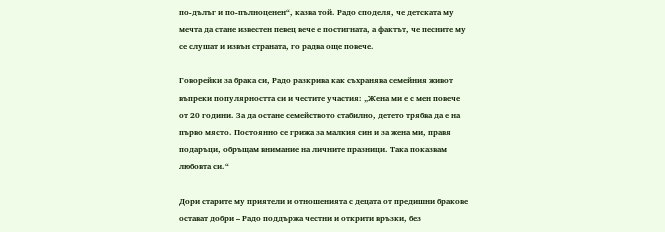по-дълъг и по-пълноценен“, казва той. Радо споделя, че детската му мечта да стане известен певец вече е постигната, а фактът, че песните му се слушат и извън страната, го радва още повече.

Говорейки за брака си, Радо разкрива как съхранява семейния живот въпреки популярността си и честите участия: „Жена ми е с мен повече от 20 години. За да остане семейството стабилно, детето трябва да е на първо място. Постоянно се грижа за малкия син и за жена ми, правя подаръци, обръщам внимание на личните празници. Така показвам любовта си.“

Дори старите му приятели и отношенията с децата от предишни бракове остават добри – Радо поддържа честни и открити връзки, без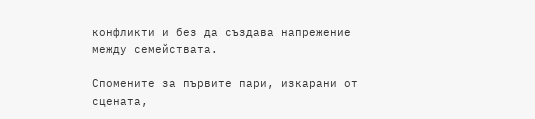конфликти и без да създава напрежение между семействата.

Спомените за първите пари, изкарани от сцената,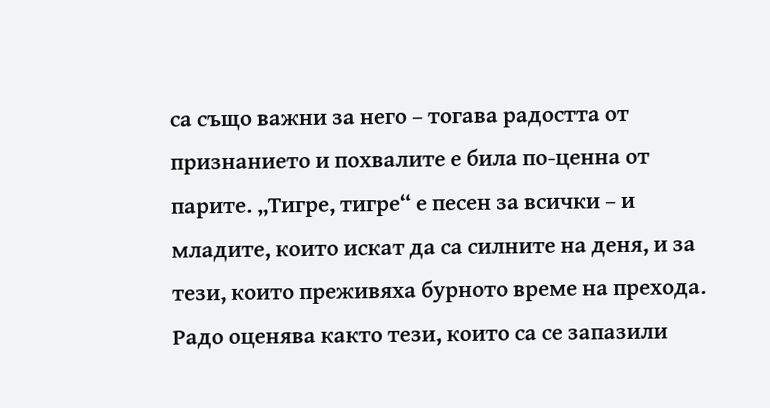са също важни за него – тогава радостта от признанието и похвалите е била по-ценна от парите. „Тигре, тигре“ е песен за всички – и младите, които искат да са силните на деня, и за тези, които преживяха бурното време на прехода. Радо оценява както тези, които са се запазили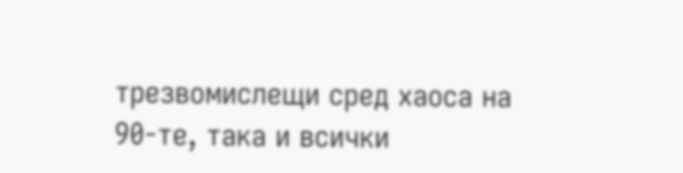трезвомислещи сред хаоса на 90-те, така и всички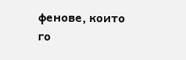фенове, които го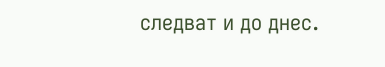следват и до днес.